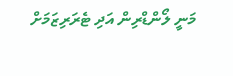މަނީ ލޯންޑްރިން އަދި ޓެރަރިޒަމަށް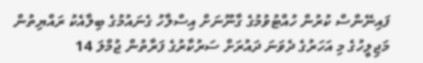ފައިނޭންސް ކުރުން ހުއްޓުވުމުގެ ގާނޫނަށް އިސްލާހު ގެނައުމުގެ ބިލާއެކު ރައްޔިތުން މަޖިލީހުގެ މި އަހަރުގެ ދެވަނަ ދައުރަށް ސަރުކާރުގެ ފަރާތުން ޖުމްލަ 14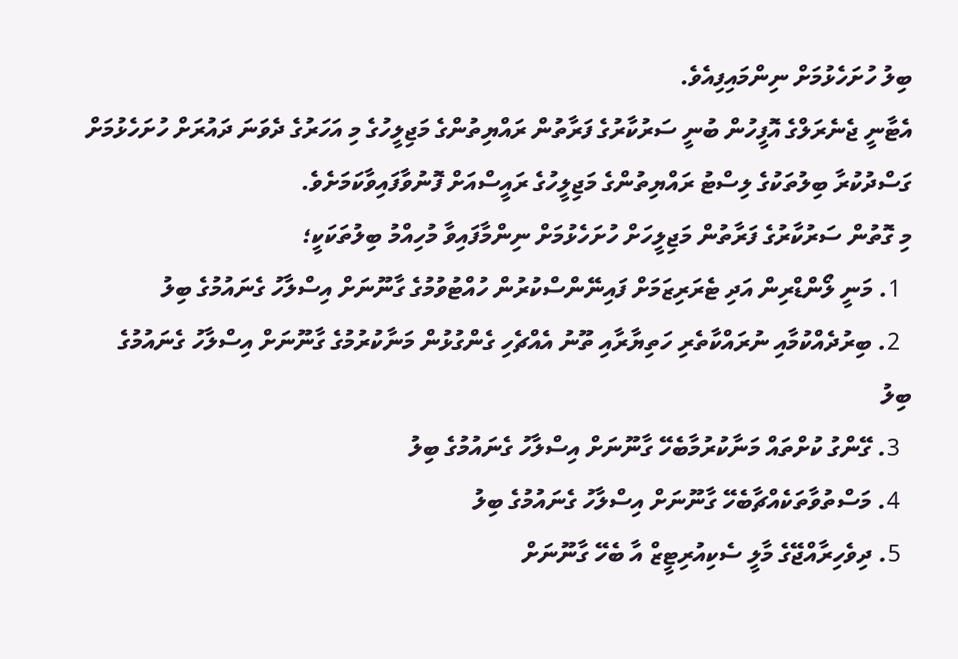ބިލު ހުށަހެޅުމަށް ނިންމައިފިއެވެ.
އެޓާނީ ޖެނެރަލްގެ އޮފީހުން ބުނީ ސަރުކާރުގެ ފަރާތުން ރައްޔިތުންގެ މަޖިލީހުގެ މި އަހަރުގެ ދެވަނަ ދައުރަށް ހުށަހެޅުމަށް ގަސްދުކުރާ ބިލުތަކުގެ ލިސްޓު ރައްޔިތުންގެ މަޖިލީހުގެ ރައީސްއަށް ފޮނުވާފައިވާކަމަށެވެ.
މި ގޮތުން ސަރުކާރުގެ ފަރާތުން މަޖިލީހަށް ހުށަހެޅުމަށް ނިންމާފައިވާ މުހިއްމު ބިލުތަކަކީ؛
  1. މަނީ ލޯންޑްރިން އަދި ޓެރަރިޒަމަށް ފައިނޭންސްކުރުން ހުއްޓުވުމުގެ ގާނޫނަށް އިސްލާހު ގެނައުމުގެ ބިލު
  2. ބިރުދެއްކުމާއި ނުރައްކާތެރި ހަތިޔާރާއި ތޫނު އެއްޗެހި ގެންގުޅުން މަނާކުރުމުގެ ގާނޫނަށް އިސްލާހު ގެނައުމުގެ ބިލު
  3. ގޭންގު ކުށްތައް މަނާކުރުމާބެހޭ ގާނޫނަށް އިސްލާހު ގެނައުމުގެ ބިލު
  4. މަސްތުވާތަކެއްޗާބެހޭ ގާނޫނަށް އިސްލާހު ގެނައުމުގެ ބިލު
  5. ދިވެހިރާއްޖޭގެ މާލީ ސެކިއުރިޓީޒް އާ ބެހޭ ގާނޫނަށް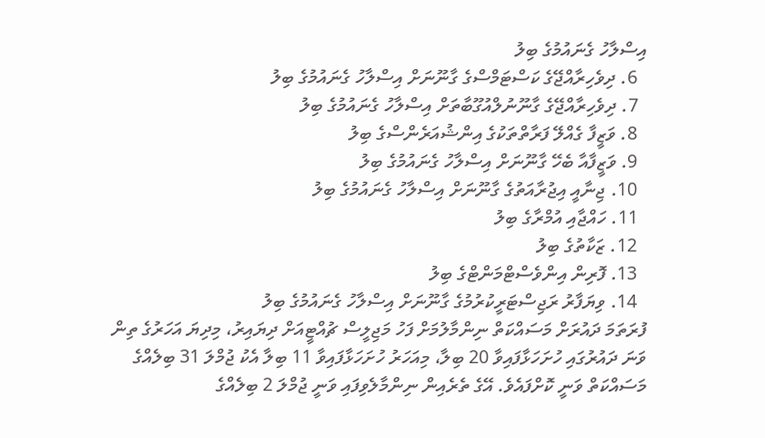އިސްލާހު ގެނައުމުގެ ބިލު
  6. ދިވެހިރާއްޖޭގެ ކަސްޓަމްސްގެ ގާނޫނަށް އިސްލާހު ގެނައުމުގެ ބިލު
  7. ދިވެހިރާއްޖޭގެ ގާނޫނުލްއުގޫބާތަށް އިސްލާހު ގެނައުމުގެ ބިލު
  8. ވަޒީފާ ގެއްލޭ ފަރާތްތަކުގެ އިންޝުއަރެންސްގެ ބިލު
  9. ވަޒީފާއާ ބެހޭ ގާނޫނަށް އިސްލާހު ގެނައުމުގެ ބިލު
  10. ޖިނާއީ އިޖުރާއަތުގެ ގާނޫނަށް އިސްލާހު ގެނައުމުގެ ބިލު
  11. ހައްޖާއި އުމްރާގެ ބިލު
  12. ޒަކާތުގެ ބިލު
  13. ފޮރިން އިންވެސްޓްމަންޓްގެ ބިލު
  14. ވިޔަފާރު ރަޖިސްޓަރީކުރުމުގެ ގާނޫނަށް އިސްލާހު ގެނައުމުގެ ބިލު
ފުރަތަމަ ދައުރަށް މަސައްކަތް ނިންމާލުމަށް ފަހު މަޖިލީސް ޗުއްޓީއަށް ދިޔައިރު، މިދިޔަ އަހަރުގެ ތިން ވަނަ ދައުރުގައި ހުށަހަޅާފައިވާ 20 ބިލާ، މިއަހަރު ހުށަހަޅާފައިވާ 11 ބިލާ އެކު ޖުމްލަ 31 ބިލެއްގެ މަސައްކަތް ވަނީ ކޮށްފައެވެ. އޭގެ ތެރެއިން ނިންމާލެވިފައި ވަނީ ޖުމްލަ 2 ބިލެއްގެ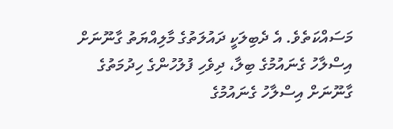މަސައްކަތެވެ. އެ ދެބިލަކީ ދައުލަތުގެ މާލިއްޔަތު ގާނޫނަށް އިސްލާހު ގެނައުމުގެ ބިލާ، ދިވެހި ފުލުހުންގެ ހިދުމަތުގެ ގާނޫނަށް އިސްލާހު ގެނައުމުގެ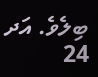ބިލެވެ. އަދ 24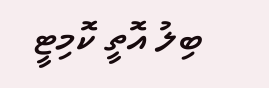ބިލު އޮތީ ކޮމިޓީ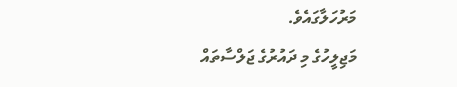މަރުހަލާގައެވެ.
މަޖިލީހުގެ މި ދައުރުގެ ޖަލްސާތައް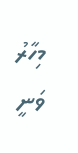މިހާރު ވަނީ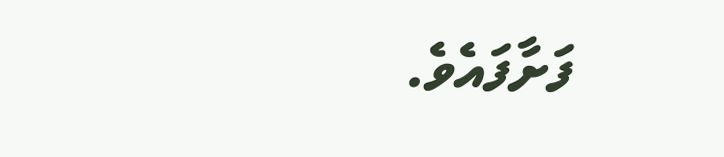ފަށާފައެވެ.